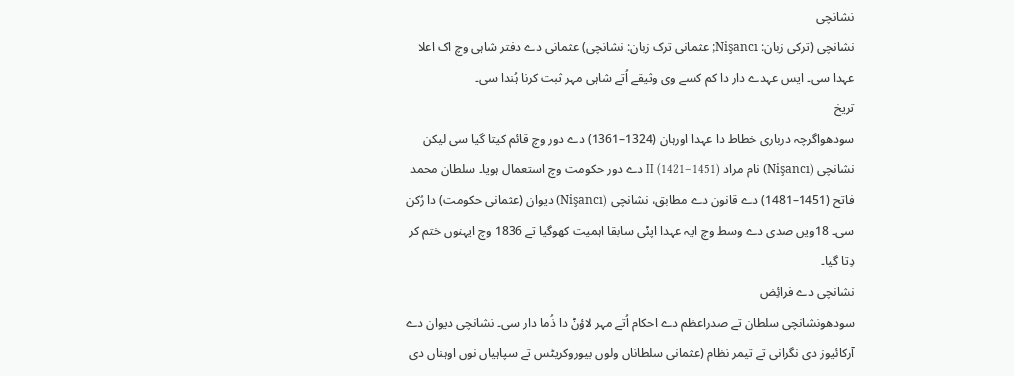نشانچی
نشانچی (ترکی زبان: Nişancı; عثمانی ترک زبان: نشانچی) عثمانی دے دفتر شاہی وچ اک اعلا عہدا سی۔ ایس عہدے دار دا کم کسے وی وثیقے اُتے شاہی مہر ثبت کرنا ہُندا سی۔
تریخ
سودھواگرچہ درباری خطاط دا عہدا اورہان (1324–1361) دے دور وچ قائم کیتا گیا سی لیکن نشانچی (Nişancı) نام مراد II (1421–1451) دے دور حکومت وچ استعمال ہویا۔ سلطان محمد فاتح (1451–1481) دے قانون دے مطابق، نشانچی (Nişancı) دیوان (عثمانی حکومت) دا رُکن سی۔ 18ویں صدی دے وسط وچ ایہ عہدا اپݨی سابقا اہمیت کھوگیا تے 1836 وچ ایہنوں ختم کر دِتا گیا۔
نشانچی دے فرائِض
سودھونشانچی سلطان تے صدراعظم دے احکام اُتے مہر لاؤݨ دا ذُما دار سی۔ نشانچی دیوان دے آرکائیوز دی نگرانی تے تیمر نظام (عثمانی سلطاناں ولوں بیوروکریٹس تے سپاہیاں نوں اوہناں دی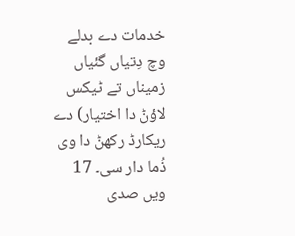خدمات دے بدلے وچ دِتیاں گئیاں زمیناں تے ٹیکس لاؤݨ دا اختیار) دے ریکارڈ رکھݨ دا وی ذُما دار سی۔ 17 ویں صدی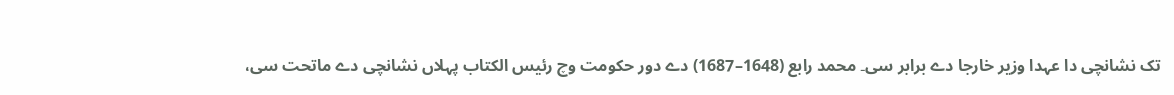تک نشانچی دا عہدا وزیر خارجا دے برابر سی۔ محمد رابع (1648–1687) دے دور حکومت وچ رئیس الکتاب پہلاں نشانچی دے ماتحت سی،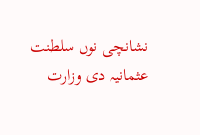نشانچی نوں سلطنت عثمانیہ دی وزارت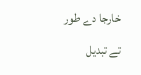خارجا دے طور تے تبدیل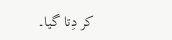کر دِتا گیا۔